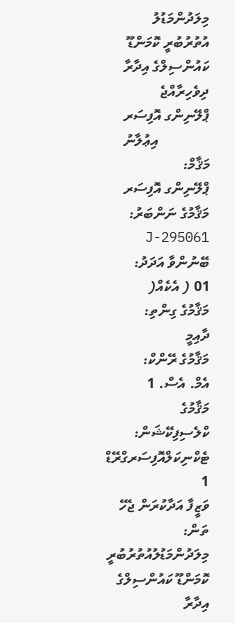މިލަދުންމަޑުލު އުތުރުބުރީ ކޮމަންޑޫ ކައުންސިލްގެ އިދާރާ
ދިވެހިރާއްޖެ
ޕްލޭނިންގ އޮފިސަރ
              އިޢުލާނު
މަޤާމް:                    ޕްލޭނިންގ އޮފިސަރ
މަޤާމުގެ ނަންބަރު:                  J-295061
ބޭނުންވާ އަދަދު:                 01 ( އެކެއް(
މަޤާމުގެ ގިންތި:                  ދާއިމީ
މަޤާމުގެ ރޭންކް:                  އެމް. އެސް. 1
މަޤާމުގެ ކްލެސިފިކޭޝަން:            ޓެކްނިކަލްއޮފިސަރގްރޭޑް 1
ވަޒީފާ އަދާކުރަން ޖެހޭ ތަން:         މިލަދުންމަޑުލުއުތުރުބުރީ ކޮމަންޑޫ ކައުންސިލްގެ އިދާރާ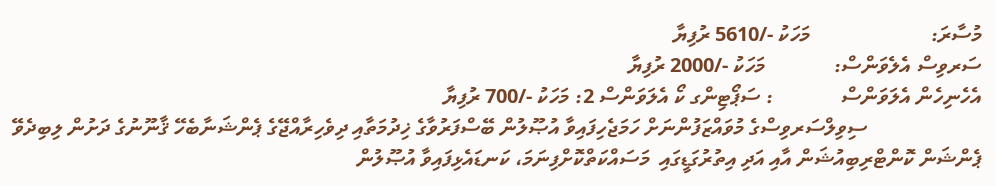މުސާރަ:                       މަހަކު -/5610 ރުފިޔާ
ސަރވިސް އެލެވަންސް:             މަހަކު -/2000 ރުފިޔާ
އެހެނިހެން އެލަވަންސް             : ސަޕޯޓިންގ ކޯ އެލަވަންސް 2: މަހަކު -/700 ރުފިޔާ
                      ސިވިލްސަރވިސްގެ މުވައްޒަފުންނަށް ހަމަޖެހިފައިވާ އުޞޫލުން ބޭސްފަރުވާގެ ޚިދުމަތާއި ދިވެހިރާއްޖޭގެ ޕެންޝަނާބެހޭ ޤާނޫނުގެ ދަށުން ލިބިދެވޭ ޕެންޝަން ކޮންޓްރިބިއުޝަން އާއި އަދި އިތުރުގަޑީގައި  މަސައްކަތްކޮށްފިނަމަ، ކަނޑައެޅިފައިވާ އުޞޫލުން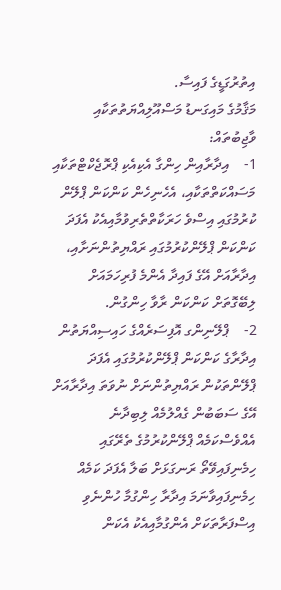އިތުރުގަޑީގެ ފައިސާ.
މަޤާމުގެ މައިގަނޑު މަސްއޫލިއްޔަތުތަކާއި ވާޖިބުތައް:
1-    އިދާރާއިން ހިންގާ އެކިއެކި ޕްރޮޖެކްޓްތަކާއި މަސައްކަތްތަކާއި، އެހެނިހެން ކަންކަން ޕްލޭން ކުރުމުގައި އިސްވެ ހަރަކާތްތެރިވުމާއިއެކު އެފަދަ ކަންކަން ޕްލޭންކުރުމުގައި ރައްޔިތުންނަށާއި، އިދާރާއަށް އޭގެ ފައިދާ އެންމެ ފުރިހަމައަށް ލިބޭގޮތަށް ކަންކަން ރާވާ ހިންގުން.
2-    ޕްލޭނިންގ އޮފިސަރެއްގެ ހައިސިއްޔަތުން އިދާރާގެ ކަންކަން ޕްލޭންކުރުމުގައި އެފަދަ ޕްލޭންތަކުން ރައްޔިތުންނަށް ނުވަތަ އިދާރާއަށް އޭގެ ސަބަބުން ގެއްލުމެއް ލިބިދާނެ އެއްވެސްކަމެއް ޕްލޭންކުރުމުގެ ތެރޭގައި ހިމެނިފައިވޭތޯ ރަނގަޅަށް ބަލާ އެފަދަ ކަމެއް ހިމެނިފައިވާނަމަ އިދާރާ ހިންގުމާ ހުންނެވި އިސްފަރާތަކަށް އެންގުމާއިއެކު އެކަން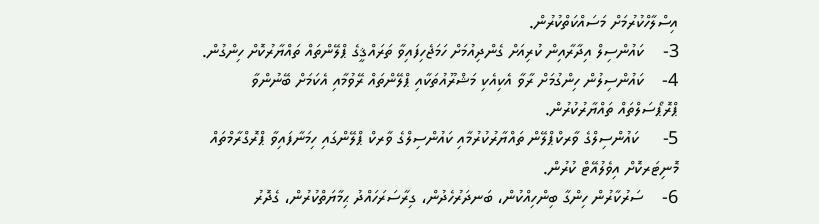އިސްލާހްކުރުމަށް މަސައްކަތްކުރުން.
3-    ކައުންސިލް އިދާރާއިން ކުރިއަށް ގެންދިއުމަށް ހަމަޖެހިފައިވާ ތަރައްޤީގެ ޕްލޭންތައް ތައްޔާރުކޮށް ހިންގުން.
4-    ކައުންސިލުން ހިންގުމަށް ރާވާ އެކިއެކި މަޝްރޫއުތަކާއި ޕްލޭންތައް ރޭވުމާއި އެކަމަށް ބޭނުންވާ ޕްރޮޕޯސަލްތައް ތައްޔާރުކުރުން.
5-     ކައުންސިލްގެ ވާރކްޕްލޭން ތައްޔާރުކުރުމާއި ކައުންސިލްގެ ވާރކް ޕްލޭންގައި ހިމަނާފައިވާ ޕްރޮގްރާމްތައް މޮނިޓަރކޮށް އިވެލުއޭޓް ކުރުން.
6-    ސަރުކާރުން ހިންގާ ބިންހިއްކުން، ބަނދަރުހެދުން، ގިރާސަރަހައްދު ޙިމާޔަތްކުރުން، ގެދޮރު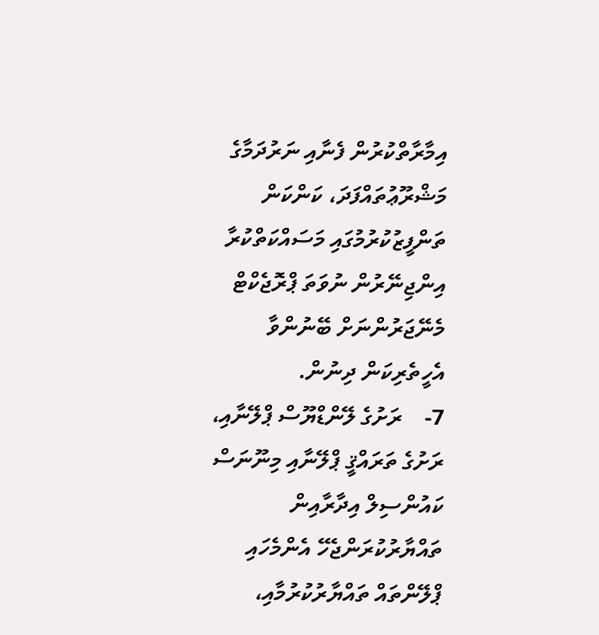އިމާރާތްކުރުން ފެނާއި ނަރުދަމާގެ މަޝްރޫޢުތައްފަދަ، ކަންކަން ތަންފީޒުކުރުމުގައި މަސައްކަތްކުރާ އިންޖިނޭރުން ނުވަތަ ޕްރޮޖެކްޓް މެނޭޖަރުންނަށް ބޭނުންވާ އެހީތެރިކަން ދިނުން.
7-    ރަށުގެ ލޭންޑްޔޫސް ޕްލޭނާއި، ރަށުގެ ތަރައްޤީ ޕްލޭނާއި މިނޫނަސް ކައުންސިލް އިދާރާއިން ތައްޔާރުކުރަންޖެހޭ އެންމެހައި ޕްލޭންތައް ތައްޔާރުކުރުމާއި،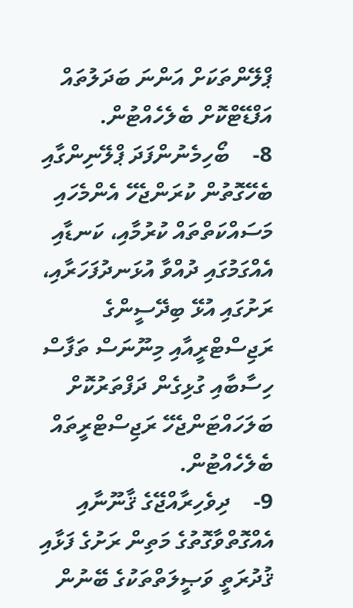ޕްލޭންތަކަށް އަންނަ ބަދަލުތައް އަފްޑޭޓްކޮށް ބެލެހެއްޓުން.
8-    ބޯހިމެނުންފަދަ ޕްލޭނިންގާއި ބެހޭގޮތުން ކުރަންޖެހޭ އެންމެހައި މަސައްކަތްތައް ކުރުމާއި، ކަނޑާއި އެއްގަމުގައި ދުއްވާ އުޅަނދުފަހަރާއި، ރަށުގައި އުޅޭ ބިދޭސީންގެ ރަޖިސްޓްރީއާއި މިނޫނަސް ތަފާސް ހިސާބާއި ގުޅިގެން ދަފްތަރުކޮށް ބަލަހައްޓަންޖެހޭ ރަޖިސްޓްރީތައް ބެލެހެއްޓުން.
9-    ދިވެހިރާއްޖޭގެ ޤާނޫނާއި އެއްގޮތްވާގޮތުގެ މަތިން ރަށުގެ ފަޅާއި ޤުދުރަތީ ވަޞީލަތްތަކުގެ ބޭނުން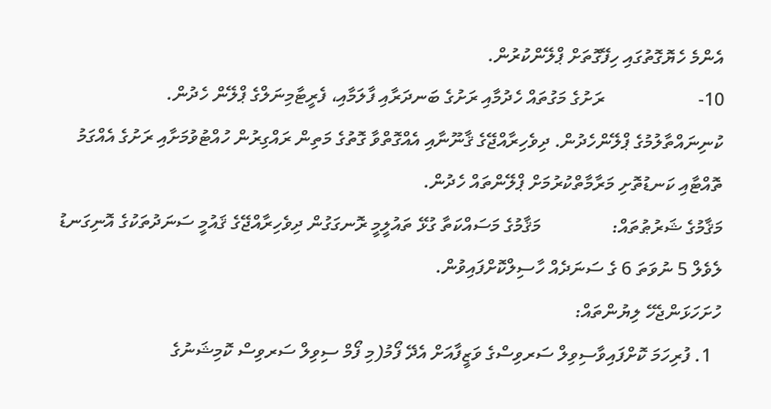އެންމެ ހެޔޮގޮތުގައި ހިފޭގޮތަށް ޕްލޭންކުރުން.
10-                    ރަށުގެ މަގުތައް ހެދުމާއި ރަށުގެ ބަނދަރާއި ފާލަމާއި، ފެރީޓާމިނަލްގެ ޕްލޭން ހެދުން.
ކުނިނައްތާލުމުގެ ޕްލޭންހެދުން. ދިވެހިރާއްޖޭގެ ޤާނޫނާއި އެއްގޮތްވާ ގޮތުގެ މަތިން ރައްގިރުން ހުއްޓުވުމަށާއި ރަށުގެ އެއްގަމު ތޮއްޓާއި ކަނޑުތޮށި މަރާމާތްކުރުމަށް ޕްލޭންތައް ހެދުން.
މަޤާމުގެ ޝަރުޠުތައް:               މަޤާމުގެ މަސައްކަތާ ގުޅޭ ތައުލީމީ ރޮނގަގުން ދިވެހިރާއްޖޭގެ ޤައުމީ ސަނަދުތަކުގެ އޮނިގަނޑު ލެވެލް 5 ނުވަތަ 6 ގެ ސަނަދެއް ހާސިލްކޮށްފައިވުން.
ހުށަހަޅަންޖެހޭ ލިޔުންތައް:
  1. ފުރިހަމަ ކޮށްފައިވާސިވިލް ސަރވިސްގެ ވަޒީފާއަށް އެދޭ ފޯމު(މި ފޯމް ސިވިލް ސަރވިސް ކޮމިޝަނުގެ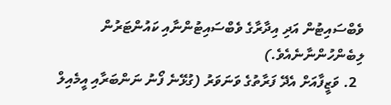ވެބްސައިޓުން އަދި އިދާރާގެ ވެބްސައިޓުންނާއި ކައުންޓަރުން ލިބެންހުންނާނެއެވެ.)
  2. ވަޒީފާއަށް އެދޭ ފަރާތުގެ ވަނަވަރު (ގުޅޭނެ ފޯނު ނަންބަރާއި އީމެއިލް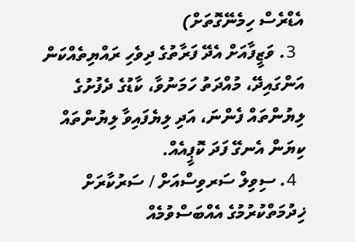އެޑްރެސް ހިމެނޭގޮތަށް)
  3. ވަޒީފާއަށް އެދޭ ފަރާތުގެ ދިވެހި ރައްޔިތެއްކަން އަންގައިދޭ، މުއްދަތު ހަމަނުވާ، ކާޑުގެ ދެފުށުގެ ލިޔުންތައް ފެންނަ، އަދި ލިޔެފައިވާ ލިޔުންތައް ކިޔަން އެނގޭ ފަދަ ކޮޕީއެއް.
  4. ސިވިލް ސަރވިސްއަށް / ސަރުކާރަށް ޚިދުމަތްކުރުމުގެ އެއްބަސްވުމެއް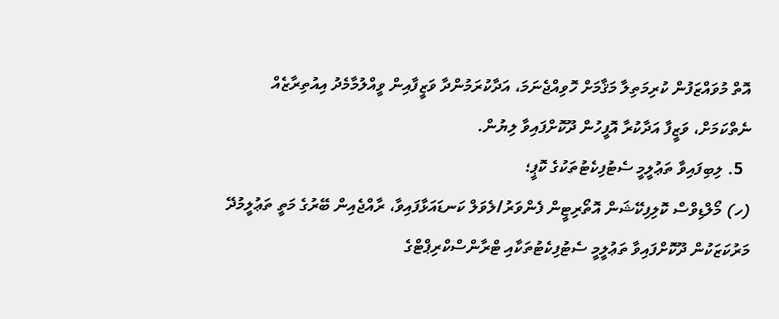އޮތް މުވައްޒަފުން ކުރިމަތިލާ މަޤާމަށް ހޮވިއްޖެނަމަ، އަދާކުރަމުންދާ ވަޒީފާއިން ވީއްލުމާމެދު އިއުތިރާޒެއް ނެތްކަމަށް، ވަޒީފާ އަދާކުރާ އޮފީހުން ދޫކޮށްފައިވާ ލިޔުން.
  5. ލިބިފައިވާ ތަޢުލީމީ ސެޓުފިކެޓުތަކުގެ ކޮޕީ؛
(ހ) މޯލްޑިވްސް ކޮލިފިކޭޝަން އޮތޯރިޓީން ފެންވަރު/ލެވަލް ކަނޑައަޅާފައިވާ، ރާއްޖެއިން ބޭރުގެ މަތީ ތަޢުލީމުދޭ މަރުކަޒަކުން ދޫކޮށްފައިވާ ތަޢުލީމީ ސެޓުފިކެޓުތަކާއި ޓްރާންސްކްރިޕްޓްގެ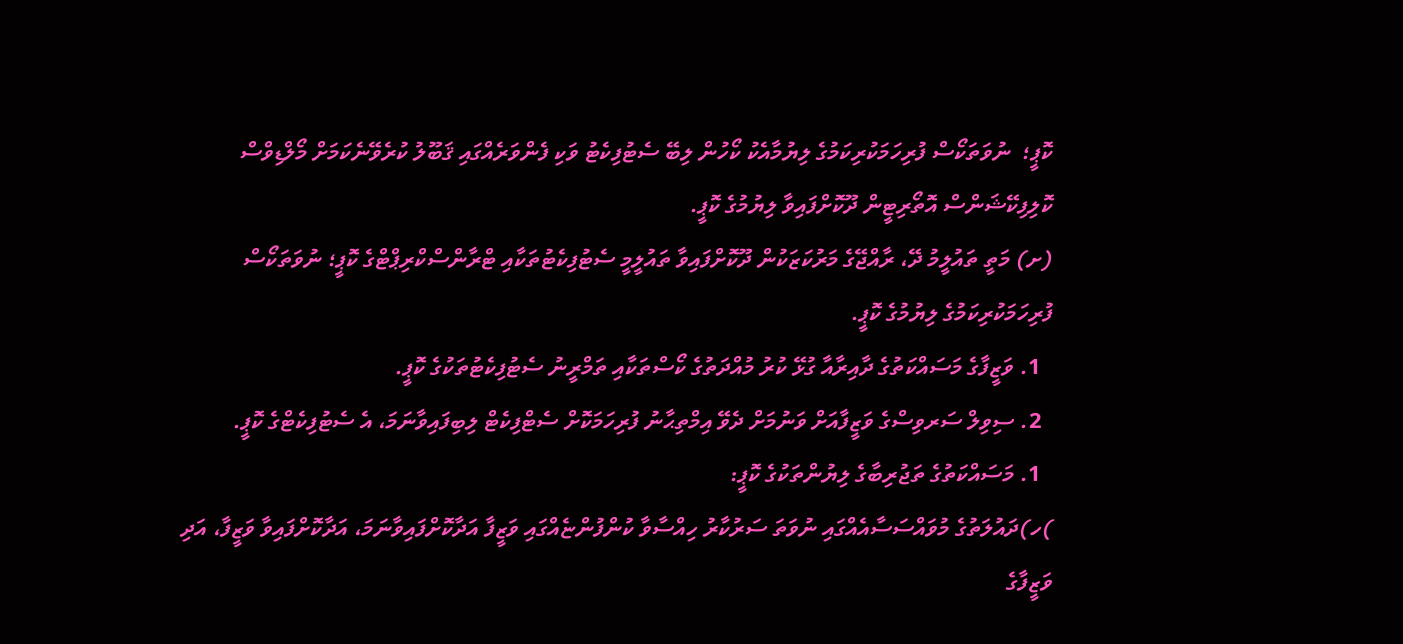ކޮޕީ؛  ނުވަތަކޯސް ފުރިހަމަކުރިކަމުގެ ލިޔުމާއެކު ކޯހުން ލިބޭ ސެޓުފިކެޓު ވަކި ފެންވަރެއްގައި ޤަބޫލު ކުރެވޭނެކަމަށް މޯލްޑިވްސް ކޮލިފިކޭޝަންސް އޮތޯރިޓީން ދޫކޮށްފައިވާ ލިޔުމުގެ ކޮޕީ.
(ށ) މަތީ ތައުލީމު ދޭ، ރާއްޖޭގެ މަރުކަޒަކުން ދޫކޮށްފައިވާ ތައުލީމީ ސެޓުފިކެޓުތަކާއި ޓްރާންސްކްރިޕްޓްގެ ކޮޕީ؛ ނުވަތަކޯސް ފުރިހަމަކުރިކަމުގެ ލިޔުމުގެ ކޮޕީ.
  1. ވަޒީފާގެ މަސައްކަތުގެ ދާއިރާއާ ގުޅޭ ކުރު މުއްދަތުގެ ކޯސްތަކާއި ތަމްރީނު ސެޓުފިކެޓުތަކުގެ ކޮޕީ.
  2. ސިވިލް ސަރވިސްގެ ވަޒީފާއަށް ވަނުމަށް ދެވޭ އިމްތިޙާނު ފުރިހަމަކޮށް ސެޓްފިކެޓް ލިބިފައިވާނަމަ، އެ ސެޓުފިކެޓްގެ ކޮޕީ.
  1. މަސައްކަތުގެ ތަޖުރިބާގެ ލިޔުންތަކުގެ ކޮޕީ:
)ހ)ދައުލަތުގެ މުވައްސަސާއެއްގައި ނުވަތަ ސަރުކާރު ހިއްސާވާ ކުންފުންޏެއްގައި ވަޒީފާ އަދާކޮށްފައިވާނަމަ، އަދާކޮށްފައިވާ ވަޒީފާ، އަދި ވަޒީފާގެ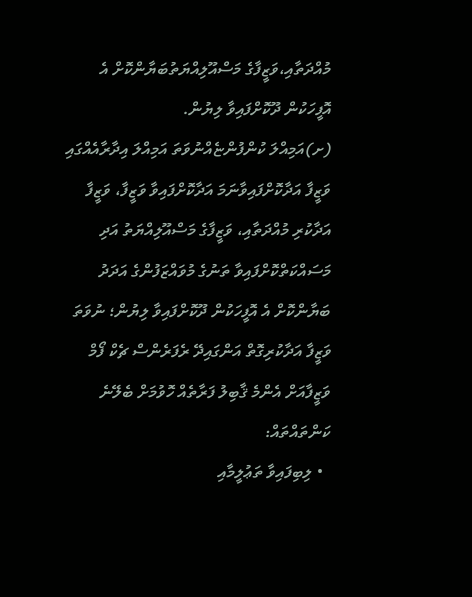މުއްދަތާއި،ވަޒީފާގެ މަސްއޫލިއްޔަތުބަޔާންކޮށް އެ އޮފީހަކުން ދޫކޮށްފައިވާ ލިޔުން.
(ށ)އަމިއްލަ ކުންފުންޏެއްނުވަތަ އަމިއްލަ އިދާރާއެއްގައި ވަޒީފާ އަދާކޮށްފައިވާނަމަ އަދާކޮށްފައިވާ ވަޒީފާ، ވަޒީފާ އަދާކުރި މުއްދަތާއި، ވަޒީފާގެ މަސްއޫލިއްޔަތު އަދި މަސައްކަތްކޮށްފައިވާ ތަނުގެ މުވައްޒަފުންގެ އަދަދު ބަޔާންކޮށް އެ އޮފީހަކުން ދޫކޮށްފައިވާ ލިޔުން؛ ނުވަތަ ވަޒީފާ އަދާކުރިގޮތް އަންގައިދޭ ރެފަރެންސް ޗެކް ފޯމް
ވަޒީފާއަށް އެންމެ ޤާބިލު ފަރާތެއް ހޮވުމަށް ބެލޭނެ ކަންތައްތައް:
  • ލިބިފައިވާ ތަޢުލީމާއި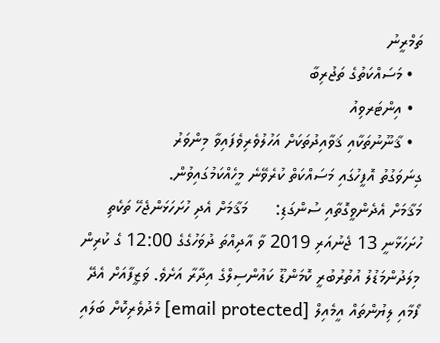ތަމްރީނު
  • މަސައްކަތުގެ ތަޖުރިބާ
  • އިންޓަރވިއު
  • ޤާނޫނުތަކާއި ޤަވާއިދުތަކަށް އަހުލުވެރިވެފައިވާ މިންވަރު
ގިނަވަގުތު އޮފީހުގައި މަސައްކަތް ކުރެވޭނެ މީހެއްކަމުގައިވުން.
މަޤާމަށް އެދެންވީގޮތާއި ސުންގަޑި:      މަޤާމަށް އެދި ހުށަހަޅަންޖެހޭ ތަކެތި ހުށަހަޅާނީ 13 ޖެނުއަރި 2019 ވާ އާދިއްތަ ދުވަހުގެގެ 12:00 ގެ ކުރިން މިލަދުންމަޑުލު އުތުރުބުރީ ކޮމަންޑޫ ކައުންސިލްގެ އިދާރާ އަށެވެ. ވަޒީފާއަށް އެދޭ ފޯމާއި ލިޔުންތައް އީމެއިލް [email protected] މެދުވެރިކޮށް ބަލައި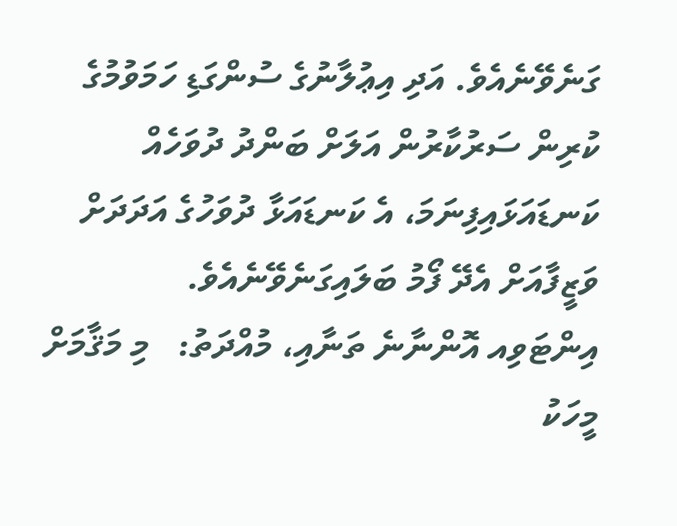ގަނެވޭނެއެވެ. އަދި އިޢުލާނުގެ ސުންގަޑި ހަމަވުމުގެ ކުރިން ސަރުކާރުން އަލަށް ބަންދު ދުވަހެއް ކަނޑައަޅައިފިނަމަ، އެ ކަނޑައަޅާ ދުވަހުގެ އަދަދަށް ވަޒީފާއަށް އެދޭ ފޯމު ބަލައިގަނެވޭނެއެވެ.
އިންޓަވިއ އޮންނާނެ ތަނާއި، މުއްދަތު:   މި މަޤާމަށް މީހަކު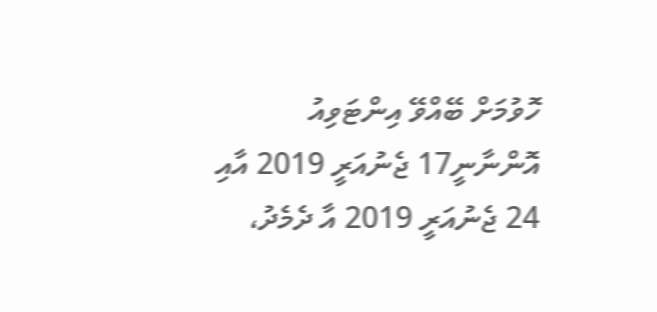ހޮވުމަށް ބޭއްވޭ އިންޓަވިއު އޮންނާނީ17 ޖެނުއަރީ 2019 އާއި 24 ޖެނުއަރީ 2019 އާ ދެމެދު،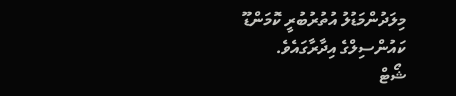މިލަދުންމަޑުލު އުތުރުބުރީ ކޮމަންޑޫ ކައުންސިލްގެ އިދާރާގައެވެ.
ޝޯޓް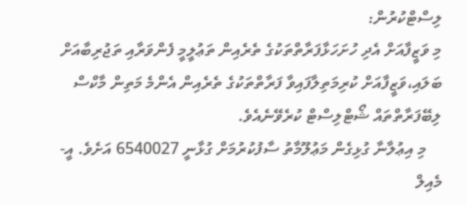ލިސްޓްކުރުން:
މި ވަޒީފާއަށް އެދި ހުށަހަޅާފަރާތްތަކުގެ ތެރެއިން ތަޢުލީމީ ފެންވަރާއި ތަޖުރިބާއަށް ބަލައި،ވަޒީފާއަށް ކުރިމަތިލާފައިވާ ފަރާތްތަކުގެ ތެރެއިން އެންމެ މަތިން މާކްސް ލިބޭފަރާތްތައް ޝޯޓްލިސްޓް ކުރެވޭނެއެވެ.
    މި އިޢުލާނާ ގުޅިގެން މަޢުލޫމާތު ސާފުކުރުމަށް ގުޅާނީ 6540027 އަށެވެ. އީ-މެއިލް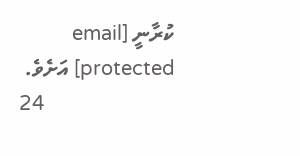ކުރާނީ [email protected] އަށެވެ.
                          24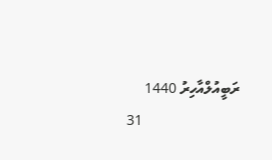ރަބީއުލްއާހިރު 1440
                           31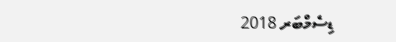ޑިސެމްބަރ 2018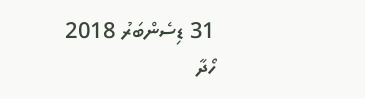31 ޑިސެންބަރު 2018
ހޯދާ